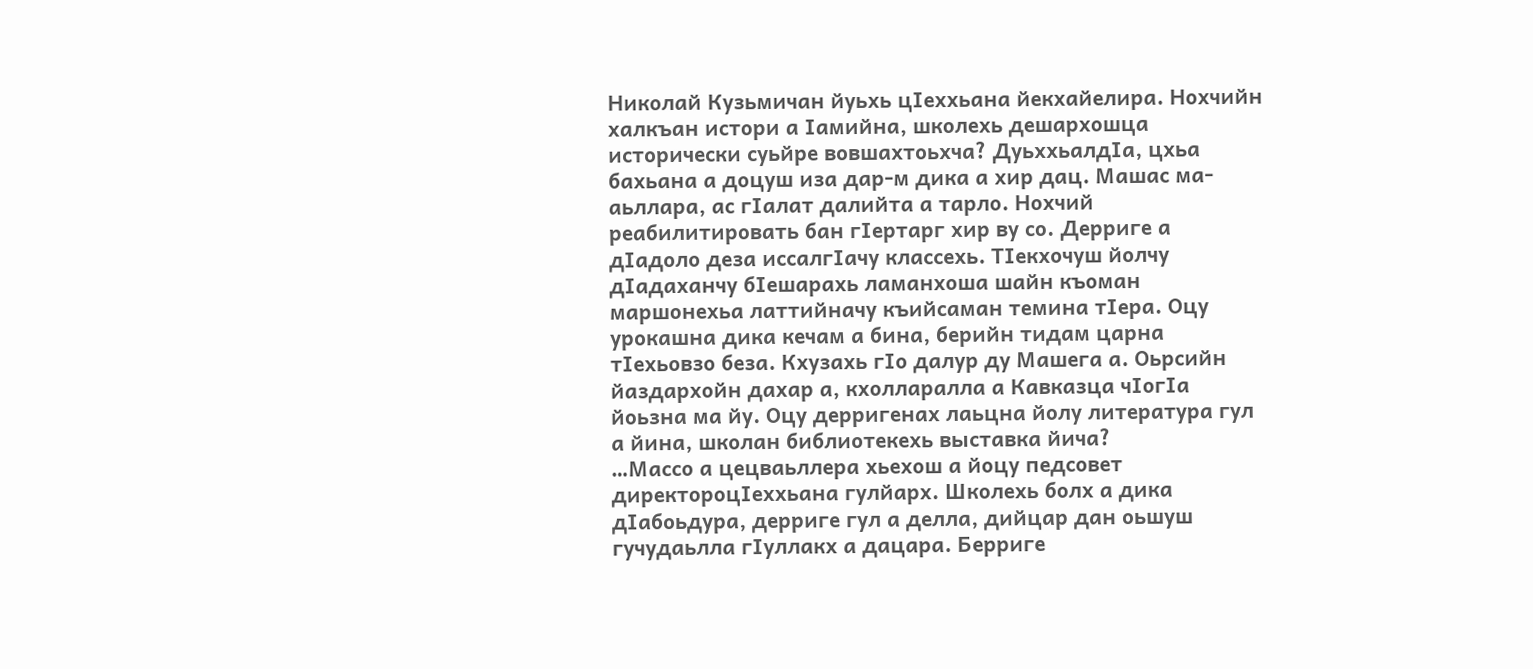Николай Кузьмичан йуьхь цІеххьана йекхайелира. Нохчийн халкъан истори а Іамийна, школехь дешархошца исторически суьйре вовшахтоьхча? ДуьххьалдІа, цхьа бахьана а доцуш иза дар-м дика а хир дац. Машас ма-аьллара, ас гІалат далийта а тарло. Нохчий реабилитировать бан гІертарг хир ву со. Дерриге а дІадоло деза иссалгІачу классехь. ТІекхочуш йолчу дІадаханчу бІешарахь ламанхоша шайн къоман маршонехьа латтийначу къийсаман темина тІера. Оцу урокашна дика кечам а бина, берийн тидам царна тІехьовзо беза. Кхузахь гІо далур ду Машега а. Оьрсийн йаздархойн дахар а, кхолларалла а Кавказца чIогІа йоьзна ма йу. Оцу дерригенах лаьцна йолу литература гул а йина, школан библиотекехь выставка йича?
…Массо а цецваьллера хьехош а йоцу педсовет директороцIеххьана гулйарх. Школехь болх а дика дІабоьдура, дерриге гул а делла, дийцар дан оьшуш гучудаьлла гІуллакх а дацара. Берриге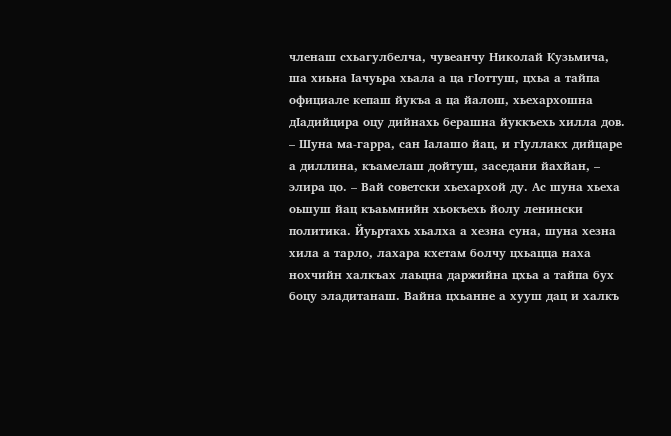членаш схьагулбелча, чувеанчу Николай Кузьмича, ша хиьна Іачуьра хьала а ца гІоттуш, цхьа а тайпа официале кепаш йукъа а ца йалош, хьехархошна дІадийцира оцу дийнахь берашна йуккъехь хилла дов.
– Шуна ма-гарра, сан Іалашо йац, и гІуллакх дийцаре а диллина, къамелаш дойтуш, заседани йахйан, – элира цо. – Вай советски хьехархой ду. Ас шуна хьеха оьшуш йац къаьмнийн хьокъехь йолу ленински политика. Йуьртахь хьалха а хезна суна, шуна хезна хила а тарло, лахара кхетам болчу цхьацца наха нохчийн халкъах лаьцна даржийна цхьа а тайпа бух боцу эладитанаш. Вайна цхьанне а хууш дац и халкъ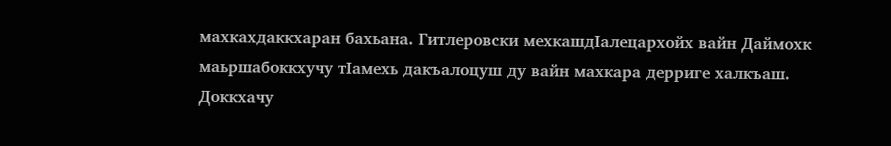махкахдаккхаран бахьана. Гитлеровски мехкашдІалецархойх вайн Даймохк маьршабоккхучу тІамехь дакъалоцуш ду вайн махкара дерриге халкъаш. Доккхачу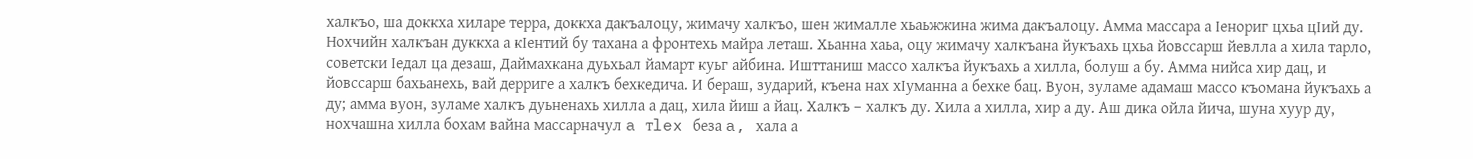халкъо, ша доккха хиларе терра, доккха дакъалоцу, жимачу халкъо, шен жималле хьаьжжина жима дакъалоцу. Амма массара а Іенориг цхьа цІий ду. Нохчийн халкъан дуккха а кІентий бу тахана а фронтехь майра леташ. Хьанна хаьа, оцу жимачу халкъана йукъахь цхьа йовссарш йевлла а хила тарло, советски Іедал ца дезаш, Даймахкана дуьхьал йамарт куьг айбина. Ишттаниш массо халкъа йукъахь а хилла, болуш а бу. Амма нийса хир дац, и йовссарш бахьанехь, вай дерриге а халкъ бехкедича. И бераш, зударий, къена нах хІуманна а бехке бац. Вуон, зуламе адамаш массо къомана йукъахь а ду; амма вуон, зуламе халкъ дуьненахь хилла а дац, хила йиш а йац. Халкъ – халкъ ду. Хила а хилла, хир а ду. Аш дика ойла йича, шуна хуур ду, нохчашна хилла бохам вайна массарначул a тlex беза a, хала а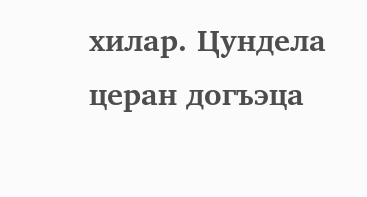хилар. Цундела церан догъэца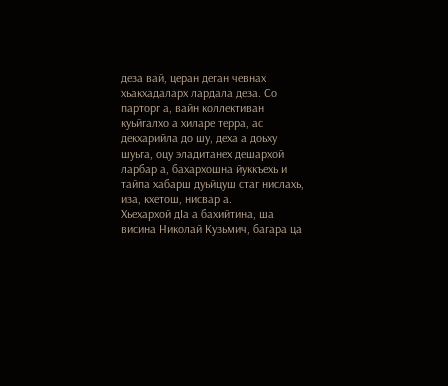деза вай, церан деган чевнах хьакхадаларх лардала деза. Со парторг а, вайн коллективан куьйгалхо а хиларе терра, ас декхарийла до шу, деха а доьху шуьга, оцу эладитанех дешархой ларбар а, бахархошна йуккъехь и тайпа хабарш дуьйцуш стаг нислахь, иза, кхетош, нисвар а.
Хьехархой дІа а бахийтина, ша висина Николай Кузьмич, багара ца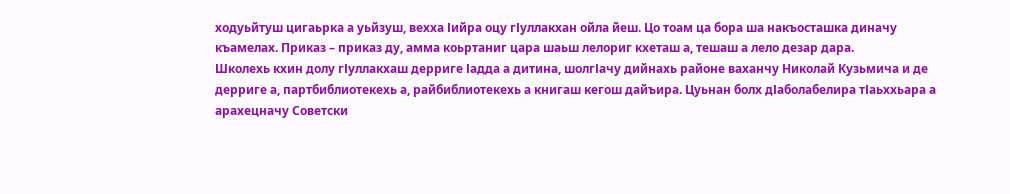ходуьйтуш цигаьрка а уьйзуш, вехха Іийра оцу гІуллакхан ойла йеш. Цо тоам ца бора ша накъосташка диначу къамелах. Приказ – приказ ду, амма коьртаниг цара шаьш лелориг кхеташ а, тешаш а лело дезар дара.
Школехь кхин долу гІуллакхаш дерриге Іадда а дитина, шолгІачу дийнахь районе ваханчу Николай Кузьмича и де дерриге а, партбиблиотекехь а, райбиблиотекехь а книгаш кегош дайъира. Цуьнан болх дІаболабелира тІаьххьара а арахецначу Советски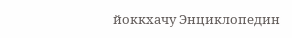йоккхачу Энциклопедин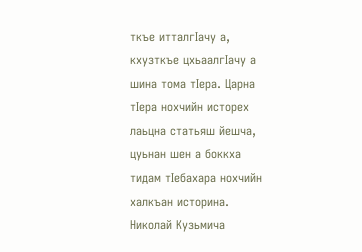ткъе итталгІачу а, кхузткъе цхьаалгІачу а шина тома тІера. Царна тІера нохчийн исторех лаьцна статьяш йешча, цуьнан шен а боккха тидам тІебахара нохчийн халкъан историна.
Николай Кузьмича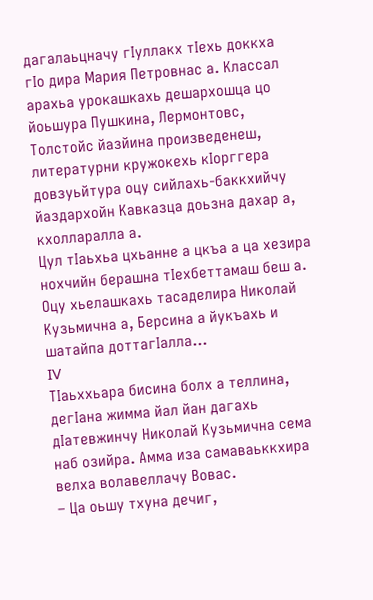дагалаьцначу гІуллакх тІехь доккха гІо дира Мария Петровнас а. Классал арахьа урокашкахь дешархошца цо йоьшура Пушкина, Лермонтовс, Толстойс йазйина произведенеш, литературни кружокехь кІорггера довзуьйтура оцу сийлахь-баккхийчу йаздархойн Кавказца доьзна дахар а, кхолларалла а.
Цул тІаьхьа цхьанне а цкъа а ца хезира нохчийн берашна тІехбеттамаш беш а.
Оцу хьелашкахь тасаделира Николай Кузьмична а, Берсина а йукъахь и шатайпа доттагІалла…
IV
ТІаьххьара бисина болх а теллина, дегІана жимма йал йан дагахь дІатевжинчу Николай Кузьмична сема наб озийра. Амма иза самаваьккхира велха волавеллачу Вовас.
– Ца оьшу тхуна дечиг,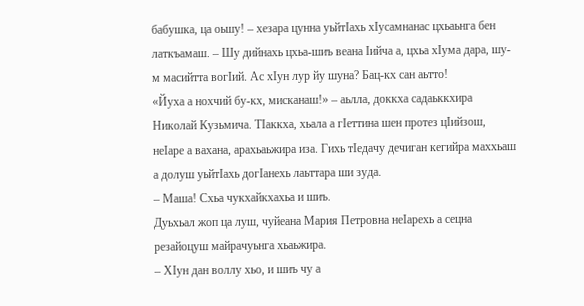бабушка, ца оьшу! – хезара цунна уьйтІахь хІусамнанас цхьаьнга бен латкъамаш. – Шу дийнахь цхьа-шиъ веана Іийча а, цхьа хІума дара, шу-м масийтта вогІий. Ас хІун лур йу шуна? Бац-кх сан аьтто!
«Йуха а нохчий бу-кх, мисканаш!» – аьлла, доккха садаьккхира Николай Кузьмича. ТІаккха, хьала а гІеттина шен протез цІийзош, неІаре а вахана, арахьаьжира иза. Гихь тІедачу дечиган кегийра маххьаш а долуш уьйтІахь догІанехь лаьттара ши зуда.
– Маша! Схьа чукхайкхахьа и шиъ.
Дуьхьал жоп ца луш, чуйеана Мария Петровна неІарехь а сецна резайоцуш майрачуьнга хьаьжира.
– ХІун дан воллу хьо, и шиъ чу а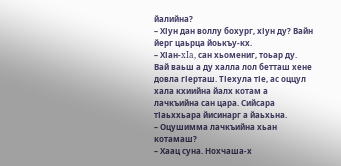йалийна?
– ХІун дан воллу бохург, хІун ду? Вайн йерг цаьрца йоькъу-кх.
– ХІан-xIa, сан хьомениг, тоьар ду. Вай ваьш а ду халла лол бетташ хене довла гІерташ. ТІехула тІе, ас оццул хала кхиийна йалх котам а лачкъийна сан цара. Сийсара тІаьххьара йисинарг а йаьхьна.
– Оцушимма лачкъийна хьан котамаш?
– Хаац суна. Нохчаша-х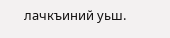лачкъиний уьш.